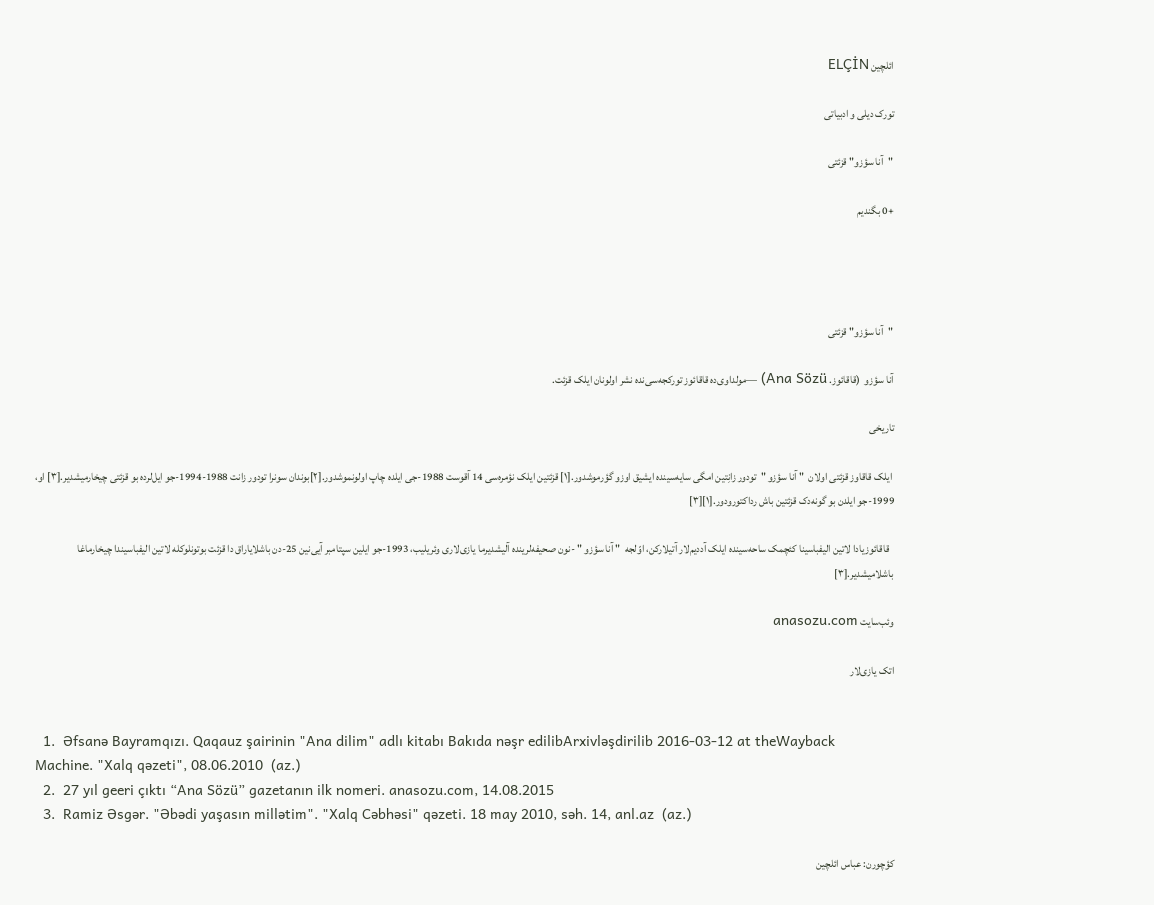ائلچین ELÇİN

تورک دیلی و ادبیاتی

"آنا سؤزو" قزئتی

+0 بگندیم




"آنا سؤزو" قزئتی

آنا سؤزو  (قاقائوز. Ana Sözü) —مولداوی‌ده قاقائوز تورکجه‌سی‌نده نشر اولونان ایلک قزئت.

تاریخی

 ایلک قاقاوز قزئتی اولان  " آنا سؤزو "  تودور زانِتین امگی سایه‌سینده ایشیق اوزو گؤرموشدور.[۱] قزئتین ایلک نؤمره‌سی 14 آقوست 1988-جی ایلده چاپ اولونموشدور.[۲]بوندان سونرا تودور زانت 1988-1994-جو ایل‌لرده بو قزئتی چیخارمیشدیر.[۳] او، 1999-جو ایلدن بو گونه‌دک قزئتین باش رداکتورودور.[۱][۳]

  قاقائوزیادا لاتین الیفباسینا کئچمک ساحه‌سینده ایلک آددیم‌لار آتیلارکن، اوّلجه  " آنا سؤزو " -نون صحیفه‌لرینده آلیشدیرما یازی‌لاری وئریلیب، 1993-جو ایلین سپتامبر آیی‌نین 25-دن باشلایاراق دا قزئت بوتونلوکله لاتین الیفباسیندا چیخارماغا باشلامیشدیر.[۳]

وئب‌سایت anasozu.com

اتک یازی‌لار


  1.  Əfsanə Bayramqızı. Qaqauz şairinin "Ana dilim" adlı kitabı Bakıda nəşr edilibArxivləşdirilib 2016-03-12 at theWayback Machine. "Xalq qəzeti", 08.06.2010  (az.)
  2.  27 yıl geeri çıktı “Ana Sözü” gazetanın ilk nomeri. anasozu.com, 14.08.2015
  3.  Ramiz Əsgər. "Əbədi yaşasın millətim". "Xalq Cəbhəsi" qəzeti. 18 may 2010, səh. 14, anl.az  (az.)

کؤچورن: عباس ائلچین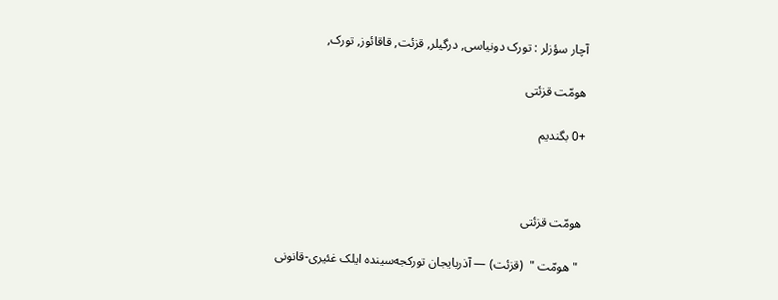آچار سؤزلر : تورک دونیاسی, درگیلر, قزئت, قاقائوز, تورک,

هومّت قزئتی

+0 بگندیم



هومّت قزئتی

 " هومّت "  (قزئت) — آذربایجان تورکجه‌سینده ایلک غئیری-قانونی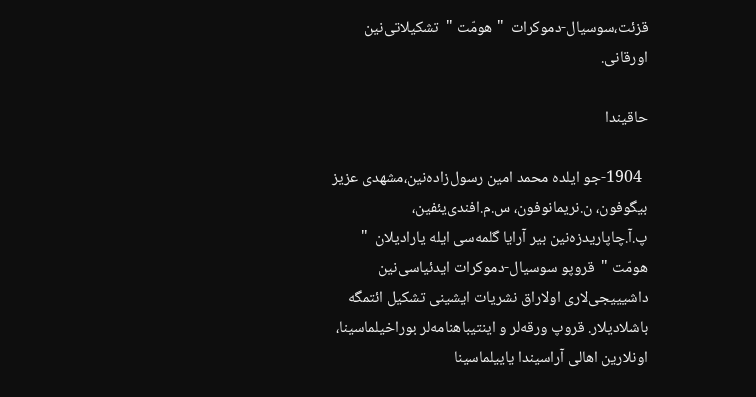قزئت،سوسیال-دموکرات  "هومّت "  تشکیلاتی‌نین اورقانی.

حاقیندا

  1904-جو ایلده محمد امین رسول‌زاده‌نین،مشهدی عزیز بیگوفون، ن.نریمانوفون، س.م.افندی‌یئفین، پ.آ.چاپاریدزه‌نین بیر آرایا گلمه‌سی ایله یارادیلان  " هومّت "  قروپو سوسیال-دموکرات ایدئیاسی‌نین داشیییجی‌لاری اولاراق نشریات ایشینی تشکیل ائتمگه باشلادیلار. قروپ ورقه‌لر و اینتیباهنامه‌لر بوراخیلماسینا، اونلارین اهالی آراسیندا یاییلماسینا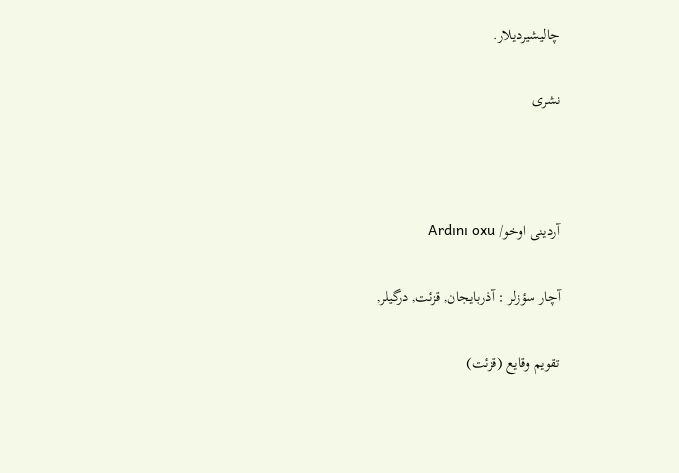چالیشیردیلار.

نشری



آردینی اوخو/ Ardını oxu

آچار سؤزلر : آذربایجان, قزئت, درگیلر,

تقویم وقایع (قزئت)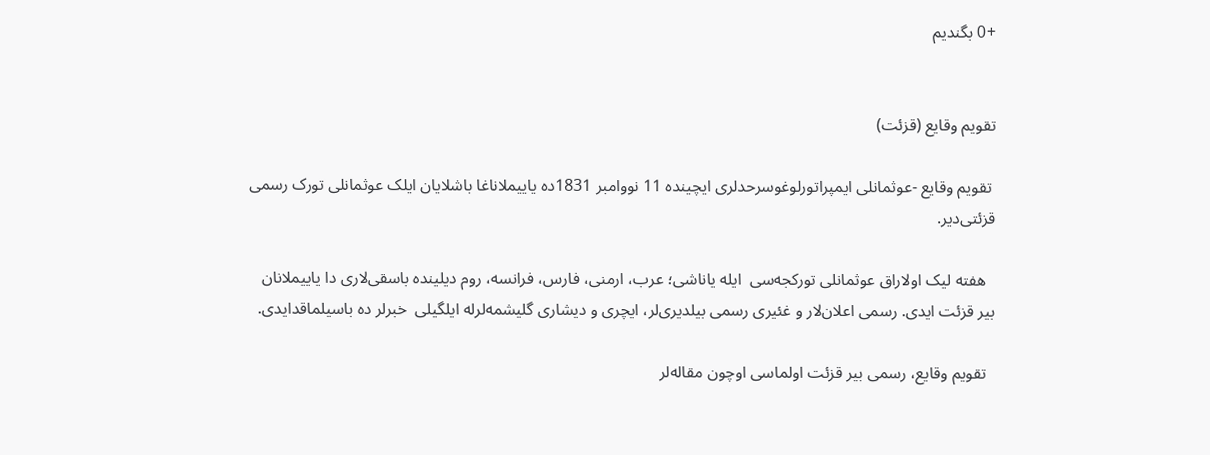+0 بگندیم


تقویم وقایع (قزئت)

 تقویم وقایع -عوثمانلی ایمپراتورلوغوسرحدلری ایچینده 11 نووامبر 1831ده یاییملاناغا باشلایان ایلک عوثمانلی تورک رسمی قزئتی‌دیر.

  هفته لیک اولاراق عوثمانلی تورکجه‌سی  ایله یاناشی؛ عرب، ارمنی، فارس، فرانسه، روم دیلینده باسقی‌لاری دا یاییملانان بیر قزئت ‌ایدی. رسمی اعلان‌لار و غئیری رسمی بیلدیری‌لر، ایچری و دیشاری گلیشمه‌لرله ایلگیلی  خبرلر ده باسیلماقدایدی.

  تقویم وقایع، رسمی بیر قزئت اولماسی اوچون مقاله‌لر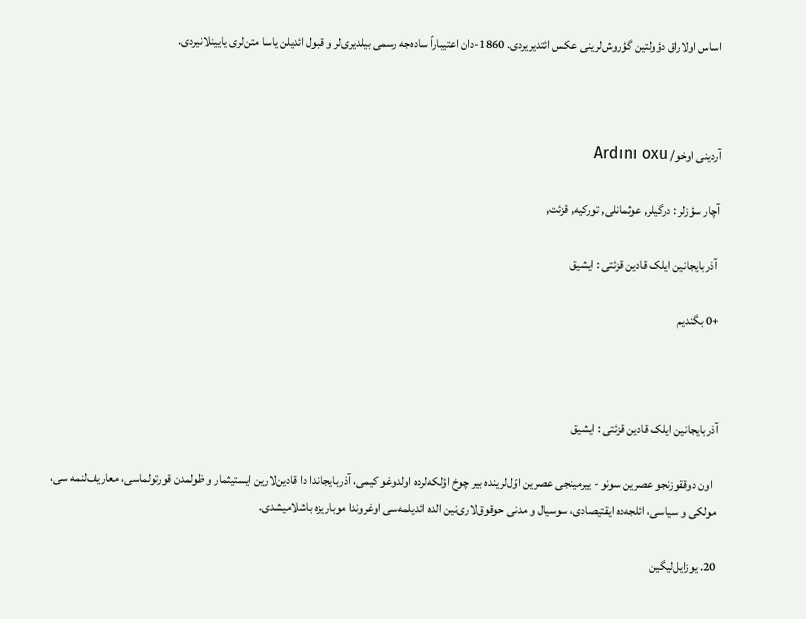اساس اولاراق دؤولتین گؤروش‌لرینی عکس ائتدیریردی. 1860-دان اعتیباراً ساده‌جه رسمی بیلدیری‌لر و قبول ائدیلن یاسا متن‌لری یایینلانیردی.



آردینی اوخو/ Ardını oxu

آچار سؤزلر : درگیلر, عوثمانلی, تورکیه, قزئت,

 آذربایجانین ایلک قادین قزئتی : ایشیق

+0 بگندیم



آذربایجانین ایلک قادین قزئتی : ایشیق

  اون دوققوزنجو عصرین سونو - ییرمینجی عصرین اوّل‌لرینده بیر چوخ اؤلکه‌لرده اولدوغو کیمی، آذربایجاندا دا قادین‌لارین ایستیثمار و ظولمدن قورتولماسی، معاریف‌لنمه سی، مولکی و سیاسی، ائلجه‌ده ایقتیصادی، سوسیال و مدنی حوقوق‌لاری‌نین الده ائدیلمه‌سی اوغروندا موباریزه باشلامیشدی.

20. یوزایل‌لیگین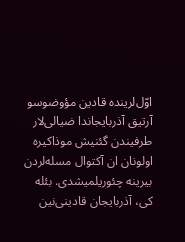اوّل‌لرینده قادین مؤوضوسو آرتیق آذربایجاندا ضیالی‌لار طرفیندن گئنیش موذاکیره اولونان ان آکتوال مسله‌لردن بیرینه چئوریلمیشدی. بئله کی، آذربایجان قادینی‌نین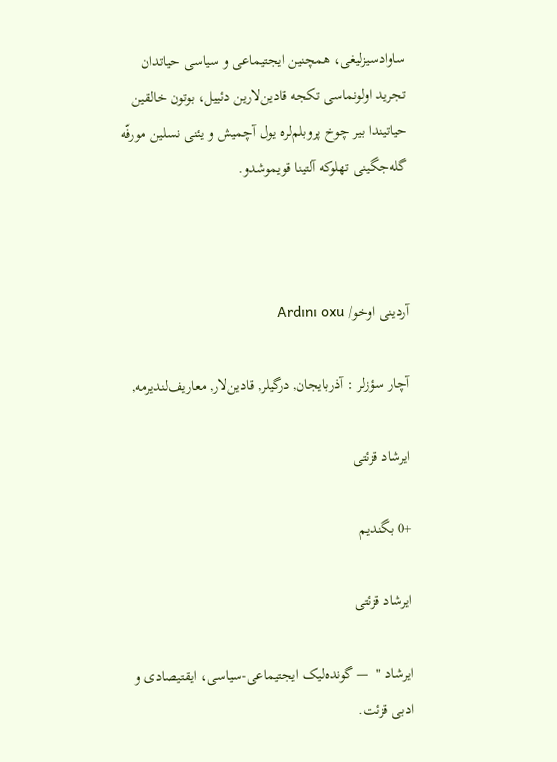ساوادسیزلیغی، همچنین ایجتیماعی و سیاسی حیاتدان تجرید اولونماسی تکجه قادین‌لارین دئییل، بوتون خالقین حیاتیندا بیر چوخ پروبلم‌لره یول آچمیش و یئنی نسلین مورفّه گله‌جگینی تهلوکه آلتینا قویموشدو.



آردینی اوخو/ Ardını oxu

آچار سؤزلر : آذربایجان, درگیلر, قادین‌لار, معاریف‌لندیرمه,

ایرشاد قزئتی

+0 بگندیم

ایرشاد قزئتی

ایرشاد "  — گونده‌لیک ایجتیماعی-سیاسی، ایقتیصادی و ادبی قزئت.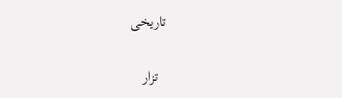تاریخی

  تزار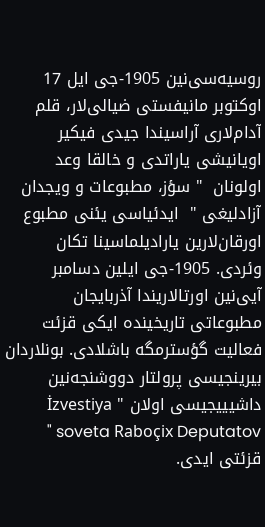روسیه‌سی‌نین 1905-جی ایل 17 اوکتوبر مانیفستی ضیالی‌لار، قلم آدام‌لاری آراسیندا جیدی فیکیر اویانیشی یاراتدی و خالقا وعد اولونان  " سؤز، مطبوعات و ویجدان آزادلیغی "  ایدئیاسی یئنی مطبوع اورقان‌لارین یارادیلماسینا تکان وئردی. 1905-جی ایلین دسامبر آیی‌نین اورتالاریندا آذربایجان مطبوعاتی تاریخینده ایکی قزئت فعالیت گؤسترمگه باشلادی. بونلاردان بیرینجیسی پرولتار دووشنجه‌نین داشیییجیسی اولان " İzvestiya soveta Raboçix Deputatov "  قزئتی ایدی.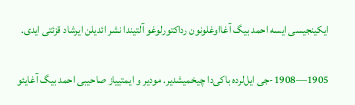ایکینجیسی ایسه احمد بیگ آغااوغلونون رداکتورلوغو آلتیندا نشر ائدیلن ایرشاد قزئتی ایدی.

1905—1908-جی ایل‌لرده باکی‌دا چیخمیشدیر. مودیر و ایمتییاز صاحیبی احمد بیگ آغایئو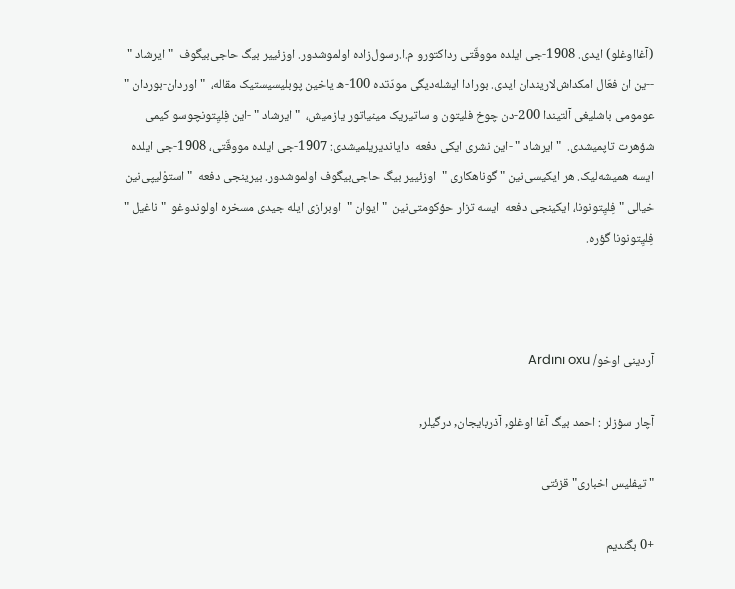(آغااوغلو) ایدی. 1908-جی ایلده مووقّتی رداکتورو م.ا.رسول‌زاده اولموشدور. اوزئییر بیگ حاجی‌بیگوف  " ایرشاد " --ین ان فعّال امکداش‌لاریندان ایدی. بورادا ایشله‌دیگی مودّتده 100-ه یاخین پوبلیسیستیک مقاله،  " اوردان-بوردان "  عومومی باشلیغی آلتیندا 200-دن چوخ فلیتون و ساتیریک مینیاتور یازمیش،  " ایرشاد " -این فِلیِتونچوسو کیمی شؤهرت تاپمیشدی.  " ایرشاد " -این نشری ایکی دفعه  دایاندیریلمیشدی: 1907-جی ایلده مووقّتی، 1908-جی ایلده ایسه همیشه‌لیک. هر ایکیسی‌نین " گوناهکاری "  اوزئییر بیگ حاجی‌بیگوف اولموشدور. بیرینجی دفعه  " استوْلیپی‌نین خیالی " فِلیِتونونا، ایکینجی دفعه  ایسه تزار حؤکومتی‌نین  " ایوان "  اوبرازی ایله جیدی مسخره اولوندوغو  " ناغیل "  فِلیِتونونا گؤره.



آردینی اوخو/ Ardını oxu

آچار سؤزلر : احمد بیگ آغا اوغلو, آذربایجان, درگیلر,

"تیفلیس اخباری" قزئتی

+0 بگندیم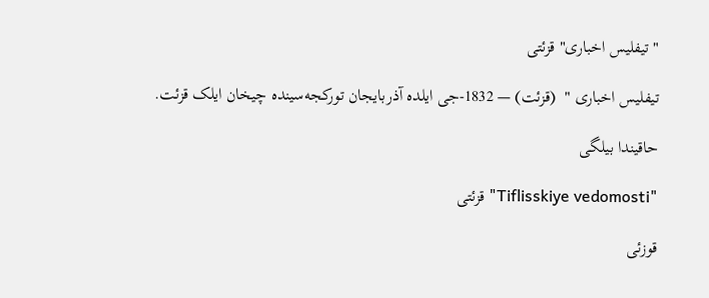"تیفلیس اخباری" قزئتی

تیفلیس اخباری "  (قزئت) — 1832-جی ایلده آذربایجان تورکجه‌سینده چیخان ایلک قزئت.

حاقیندا بیلگی

"Tiflisskiye vedomosti" قزئتی

قوزئی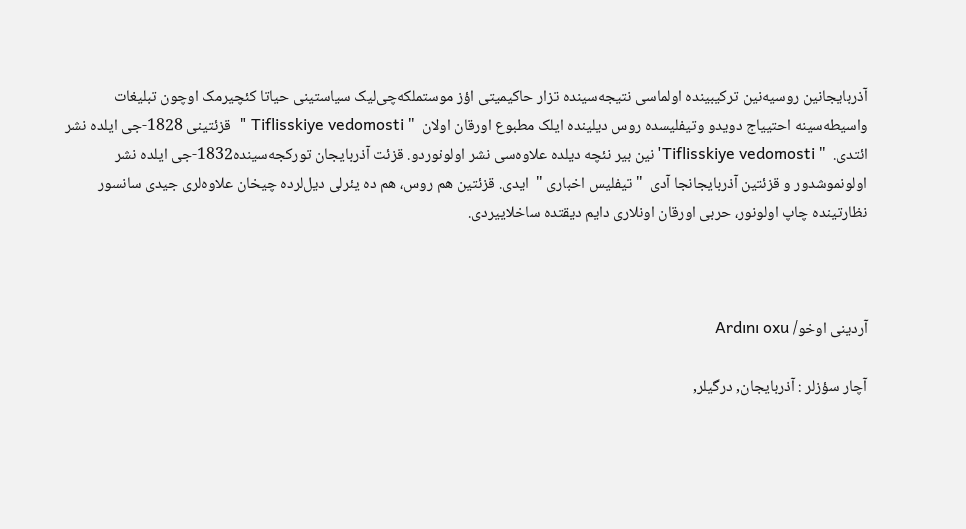آذربایجانین روسیه‌نین ترکیبینده اولماسی نتیجه‌سینده تزار حاکیمیتی اؤز موستملکه‌چی‌لیک ‌سیاستینی حیاتا کئچیرمک اوچون تبلیغات واسیطه‌سینه احتییاج دویدو وتیفلیسده روس دیلینده ایلک مطبوع اورقان اولان  " Tiflisskiye vedomosti "  قزئتینی 1828-جی ایلده نشر ائتدی.  " Tiflisskiye vedomosti'نین بیر نئچه دیلده علاوه‌سی نشر اولونوردو. قزئت آذربایجان تورکجه‌سینده1832-جی ایلده نشر اولونموشدور و قزئتین آذربایجانجا آدی  " تیفلیس اخباری "  ایدی. قزئتین هم روس، هم ده یئرلی دیل‌لرده چیخان علاوه‌لری جیدی سانسور نظارتینده چاپ اولونور، حربی اورقان اونلاری دایم دیقتده ساخلاییردی.



آردینی اوخو/ Ardını oxu

آچار سؤزلر : آذربایجان, درگیلر,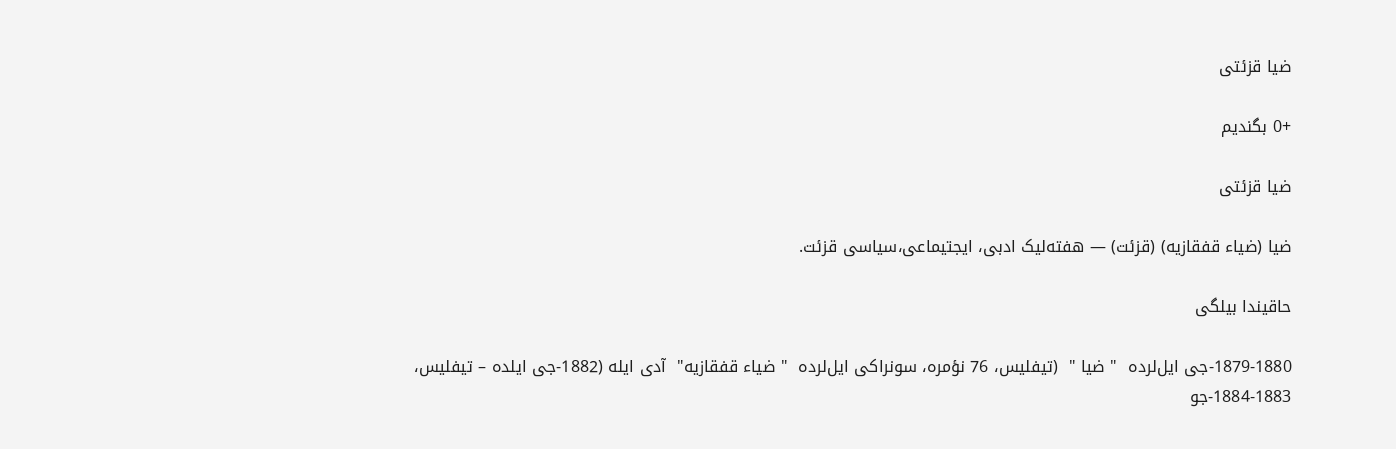ضیا قزئتی

+0 بگندیم

ضیا قزئتی

ضیا (ضیاء قفقازیه) (قزئت) — هفته‌لیک ادبی، ایجتیماعی،‌سیاسی قزئت.

حاقیندا بیلگی

1879-1880-جی ایل‌لرده  " ضیا "  (تیفلیس، 76 نؤمره، سونراکی ایل‌لرده  " ضیاء قفقازیه"  آدی ایله (1882-جی ایلده – تیفلیس، 1883-1884-جو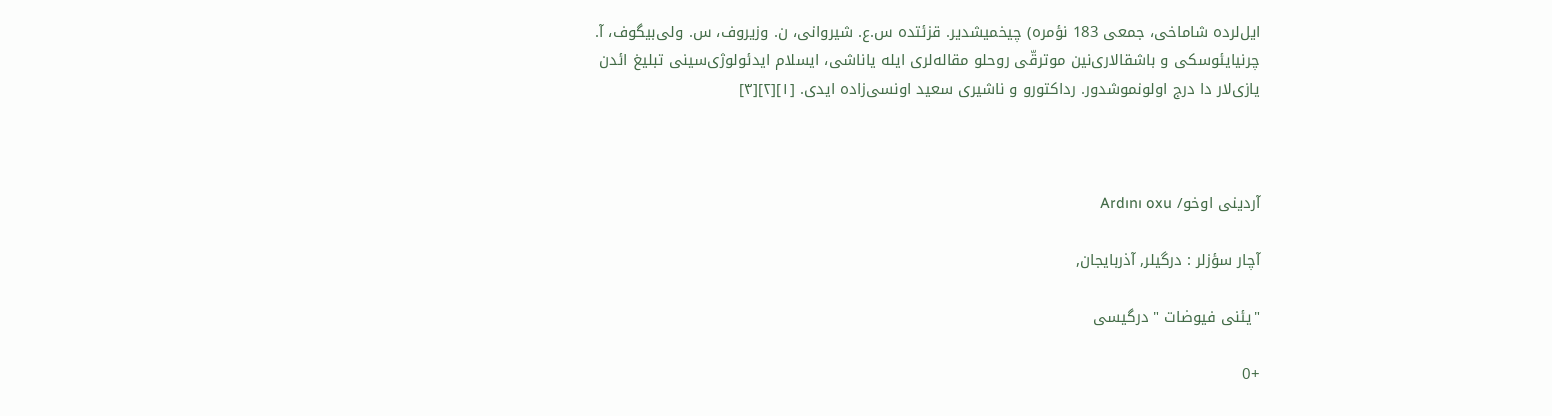ایل‌لرده شاماخی، جمعی 183 نؤمره) چیخمیشدیر. قزئتده س.ع. شیروانی، ن. وزیروف، س. ولی‌بیگوف، آ. چرنیایئوسکی و باشقالاری‌نین موترقّی روحلو مقاله‌لری ایله یاناشی، ایسلام ایدئولوژی‌‌سینی تبلیغ ائدن یازی‌لار دا درج اولونموشدور. رداکتورو و ناشیری سعید اونسی‌زاده ایدی. [۱][۲][۳]



آردینی اوخو/ Ardını oxu

آچار سؤزلر : درگیلر, آذربایجان,

"یئنی فیوضات " درگیسی

+0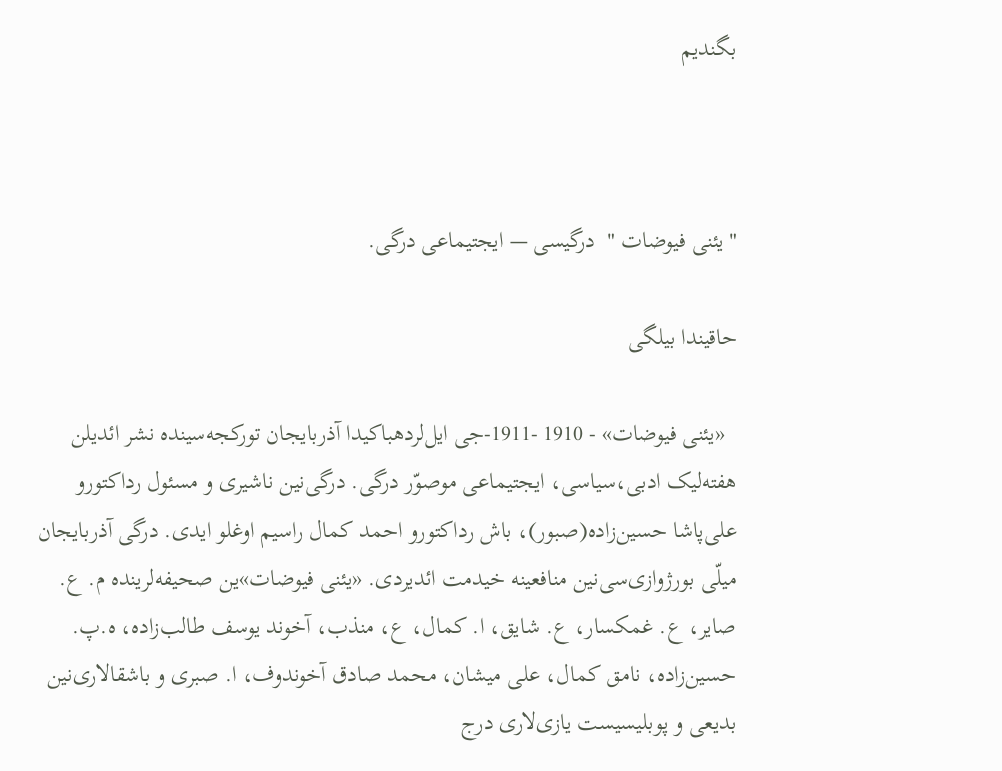بگندیم



"یئنی فیوضات "  درگیسی — ایجتیماعی درگی‌.

حاقیندا بیلگی

  «یئنی فیوضات» - 1910 -1911-جی ایل‌لردهباکیدا آذربایجان تورکجه‌سینده نشر ائدیلن هفته‌لیک ادبی،‌سیاسی، ایجتیماعی موصوّر درگی‌. درگی‌نین ناشیری و مسئول رداکتورو علی‌پاشا حسین‌زاده(صبور)، باش رداکتورو احمد کمال راسیم اوغلو ایدی. درگی‌ آذربایجان میلّی بورژوازی‌سی‌نین منافعینه خیدمت ائدیردی. «یئنی فیوضات»ین صحیفه‌لرینده م. ع. صایر، ع. غمکسار، ع. شایق، ا. کمال، ع، منذب، آخوند یوسف طالب‌زاده، ه.پ. حسین‌زاده، نامق کمال، علی میشان، محمد صادق آخوندوف، ا. صبری و باشقالاری‌نین بدیعی و پوبلیسیست یازی‌لاری درج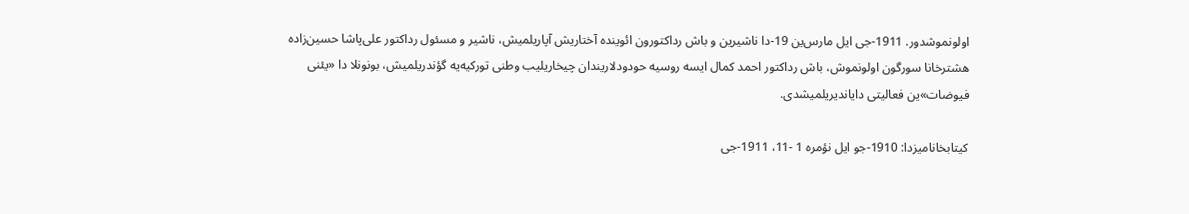اولونموشدور. 1911-جی ایل مارس‌ین 19-دا ناشیرین و باش رداکتورون ائوینده آختاریش آپاریلمیش، ناشیر و مسئول رداکتور علی‌پاشا حسین‌زاده هشترخانا سورگون اولونموش، باش رداکتور احمد کمال ایسه روسیه حودودلاریندان چیخاریلیب وطنی تورکیه‌یه گؤندریلمیش، بونونلا دا «یئنی فیوضات»ین فعالیتی دایاندیریلمیشدی.

کیتابخانامیزدا: 1910-جو ایل نؤمره 1 -11، 1911-جی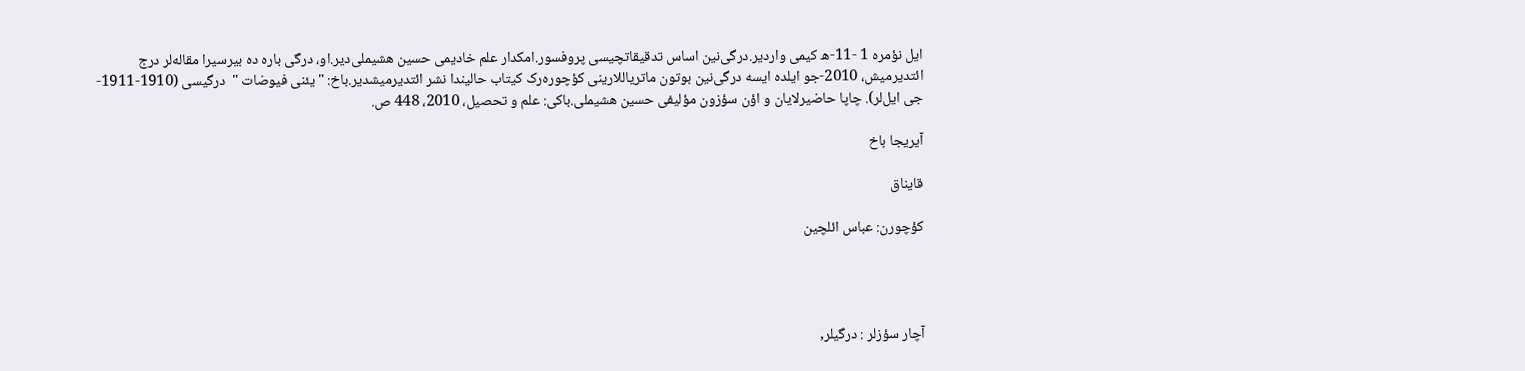ایل نؤمره 1 -11-ه کیمی واردیر.درگی‌نین اساس تدقیقاتچیسی پروفسور.امکدار علم خادیمی حسین هشیملی‌دیر.او، درگی‌ باره ده بیر‌سیرا مقاله‌لر درج ائتدیرمیش، 2010-جو ایلده ایسه درگی‌نین بوتون ماتریاللارینی کؤچوره‌رک کیتاب حالیندا نشر ائتدیرمیشدیر.باخ: " یئنی فیوضات "  درگیسی (1910-1911-جی ایل‌لر). چاپا حاضیرلایان و اؤن سؤزون مؤلیفی حسین هشیملی.باکی: علم و تحصیل، 2010، 448 ص.

آیریجا باخ

قایناق

کؤچورن: عباس ائلچین




آچار سؤزلر : درگیلر,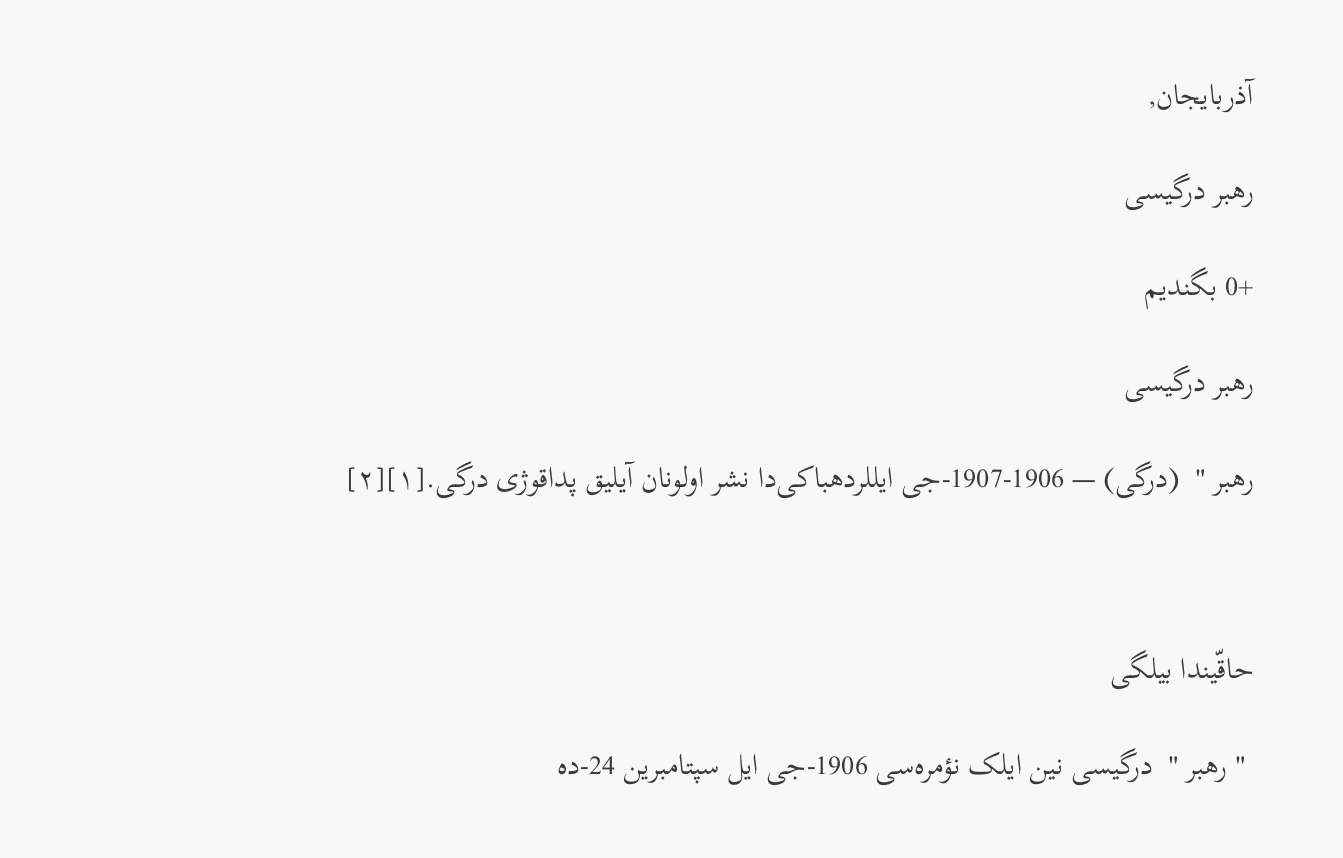آذربایجان,

رهبر درگیسی

+0 بگندیم

رهبر درگیسی

رهبر "  (درگی) — 1906-1907-جی ایللردهباکی‌دا نشر اولونان آیلیق پداقوژی درگی.[۱][۲]



حاقّیندا بیلگی

 " رهبر "  درگیسی‌‌ نین ایلک نؤمره‌سی 1906-جی ایل سپتامبرین 24-ده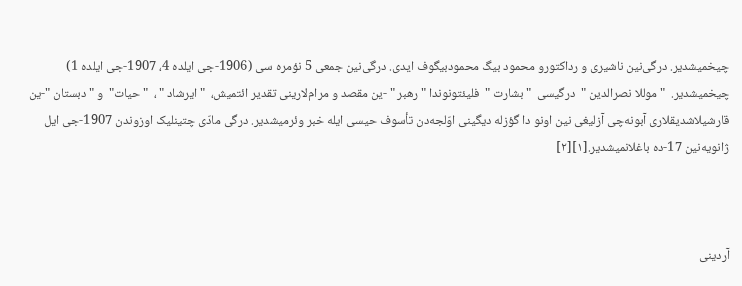چیخمیشدیر. درگی‌نین ناشیری و رداکتورو محمود بیگ محمودبیگوف ایدی. درگی‌نین جمعی 5 نؤمره سی (1906-جی ایلده 4، 1907-جی ایلده 1) چیخمیشدیر.  " موللا نصرالدین "  درگیسی‌‌  " بشارت "  فلیئتونوندا " رهبر " -ین مقصد و مرام‌لارینی تقدیر ائتمیش،  " ایرشاد " ،  " حیات"  و " دبستان "-ین قارشیلاشدیقلاری آبونه‌چی آزلیغی نین اونو دا گؤزله دیگینی اوّلجه‌دن تأسوف حیسی ایله خبر وئرمیشدیر. درگی مادّی چتینلیک اوزوندن 1907-جی ایل ژانویه‌نین 17-ده باغلانمیشدیر.[۱][۲]



آردینی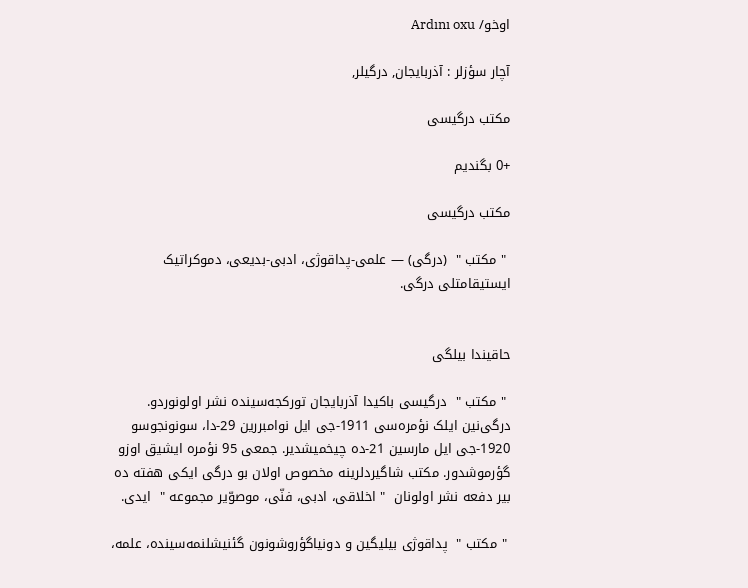اوخو/ Ardını oxu

آچار سؤزلر : آذربایجان, درگیلر,

مکتب درگیسی

+0 بگندیم

مکتب درگیسی

 " مکتب "  (درگی) — علمی-پداقوژی، ادبی-بدیعی، دموکراتیک ایستیقامتلی درگی.


حاقیندا بیلگی

 " مکتب "  درگیسی باکیدا آذربایجان تورکجه‌سینده نشر اولونوردو. درگی‌نین ایلک نؤمره‌سی 1911-جی ایل نوامبررین 29-دا، سونونجوسو 1920-جی ایل مارسین 21-ده چیخمیشدیر. جمعی 95 نؤمره ایشیق اوزو گؤرموشدور. مکتب شاگیردلرینه مخصوص اولان بو درگی ایکی هفته ده بیر دفعه نشر اولونان  " اخلاقی، ادبی، فنّی، موصوّیر مجموعه "  ایدی.

 " مکتب "  پداقوژی بیلیگین و دونیاگؤروشونون گئنیشلنمه‌سینده، علمه،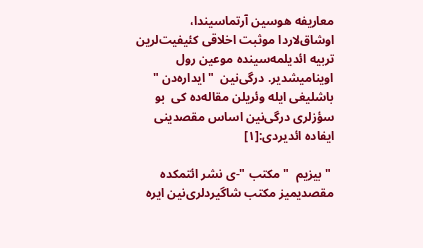معاریفه هوسین آرتماسیندا، اوشاق‌لاردا موثبت اخلاقی کئیفیت‌لرین تربیه ائدیلمه‌سینده موعین رول اوینامیشدیر. درگی‌نین  " ایداره‌دن "  باشلیغی ایله وئریلن مقاله‌ده کی  بو سؤزلری درگی‌نین اساس مقصدینی ایفاده ائدیردی:[۱]

 " بیزیم  " مکتب "-ی نشر ائتمکده مقصدیمیز مکتب شاگیردلری‌نین ایره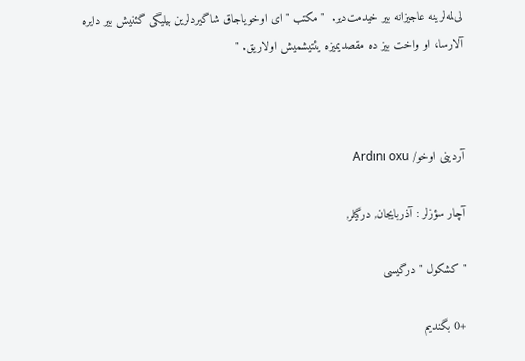لی‌لمه‌لرینه عاجیزانه بیر خیدمت‌دیر.  " مکتب " ای اوخویاجاق شاگیردلرین بیلیگی گئنیش بیر دایره آلارسا، او واخت بیز ده مقصدیمیزه یئتیشمیش اولاریق. "



آردینی اوخو/ Ardını oxu

آچار سؤزلر : آذربایجان, درگیلر,

" کشکول " درگیسی

+0 بگندیم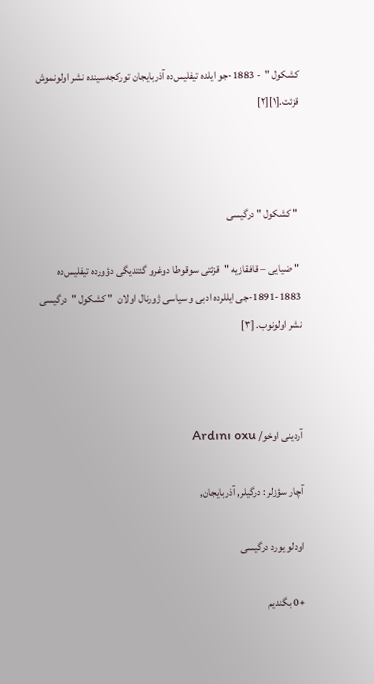کشکول "  - 1883-جو ایلده تیفلیس‌ده آذربایجان تورکجه‌سینده نشر اولونموش قزئت.[۱][۲]



 " کشکول " درگیسی

 " ضیایی – قافقازیه "  قزئتی سوقوطا دوغرو گئتدیگی دؤورده تیفلیس‌ده 1883-1891-جی ایللرده ادبی و سیاسی ژورنال اولان  " کشکول "  درگیسی نشر اولونوب. [۳]



آردینی اوخو/ Ardını oxu

آچار سؤزلر : درگیلر, آذربایجان,

اودلو یورد درگیسی

+0 بگندیم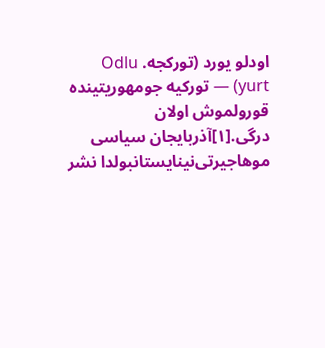اودلو یورد (تورکجه. Odlu yurt) — تورکیه جومهوریتینده قورولموش اولان درگی.[۱]آذربایجان سیاسی موهاجیرتی‌نینایستانبولدا نشر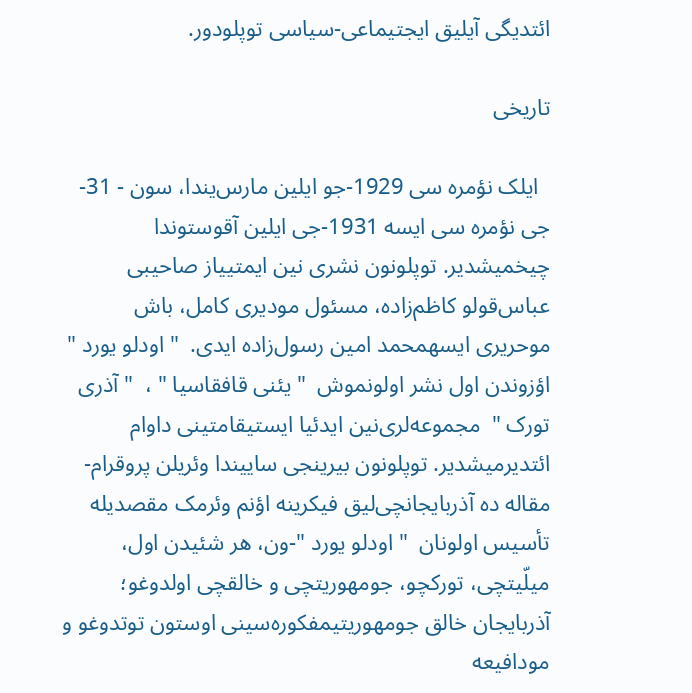ائتدیگی آیلیق ایجتیماعی-سیاسی توپلودور.

تاریخی

  ایلک نؤمره سی 1929-جو ایلین مارس‌یندا، سون - 31-جی نؤمره سی ایسه 1931-جی ایلین آقوستوندا چیخمیشدیر. توپلونون نشری نین ایمتییاز صاحیبی عباس‌قولو کاظم‌زاده، مسئول مودیری کامل، باش موحریری ایسهمحمد امین رسول‌زاده ایدی.  " اودلو یورد "  اؤزوندن اول نشر اولونموش  " یئنی قافقاسیا " ،  " آذری تورک "  مجموعه‌لری‌نین ایدئیا ایستیقامتینی داوام ائتدیرمیشدیر. توپلونون بیرینجی ساییندا وئریلن پروقرام-مقاله ده آذربایجانچی‌لیق فیکرینه اؤنم وئرمک مقصدیله تأسیس اولونان  " اودلو یورد "-ون، هر شئیدن اول، میلّیتچی، تورکچو، جومهوریتچی و خالقچی اولدوغو؛ آذربایجان خالق جومهوریتیمفکوره‌سینی اوستون توتدوغو و مودافیعه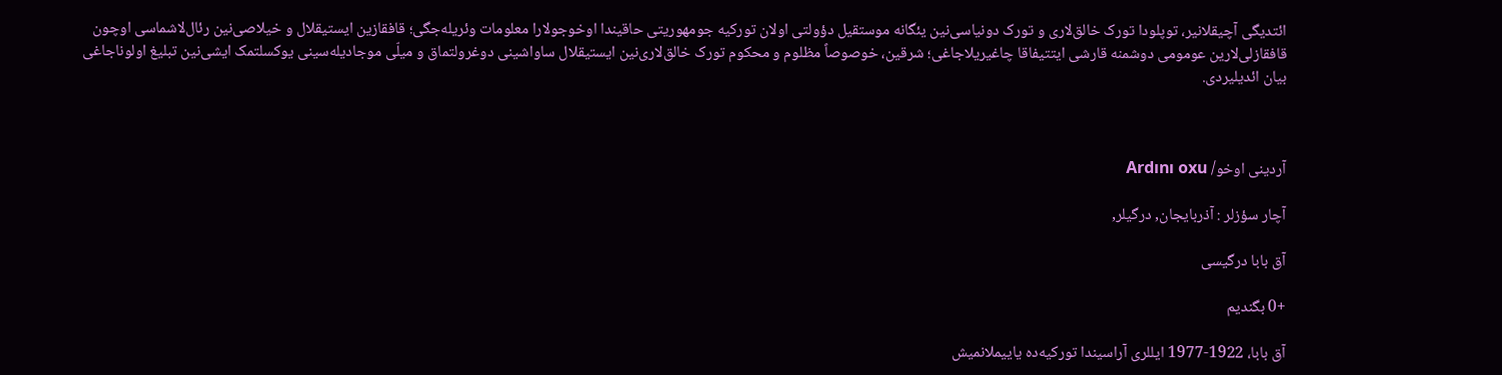ائتدیگی آچیقلانیر، توپلودا تورک خالق‌لاری و تورک دونیاسی‌نین یئگانه موستقیل دؤولتی اولان تورکیه جومهوریتی حاقیندا اوخوجولارا معلومات وئریله‌جگی؛ قافقازین ایستیقلال و خیلاصی‌نین رئال‌لاشماسی اوچون قافقازلی‌لارین عومومی دوشمنه قارشی ایتتیفاقا چاغیریلاجاغی؛ شرقین، خوصوصاً مظلوم و محکوم تورک خالق‌لاری‌نین ایستیقلال ساواشینی دوغرولتماق و میلّی موجادیله‌سینی یوکسلتمک ایشی‌نین تبلیغ اولوناجاغی بیان ائدیلیردی.



آردینی اوخو/ Ardını oxu

آچار سؤزلر : آذربایجان, درگیلر,

آق بابا درگیسی

+0 بگندیم

آق بابا، 1922-1977 ایللری آراسیندا تورکیه‌ده یاییملانمیش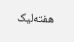هفته‌‌لیک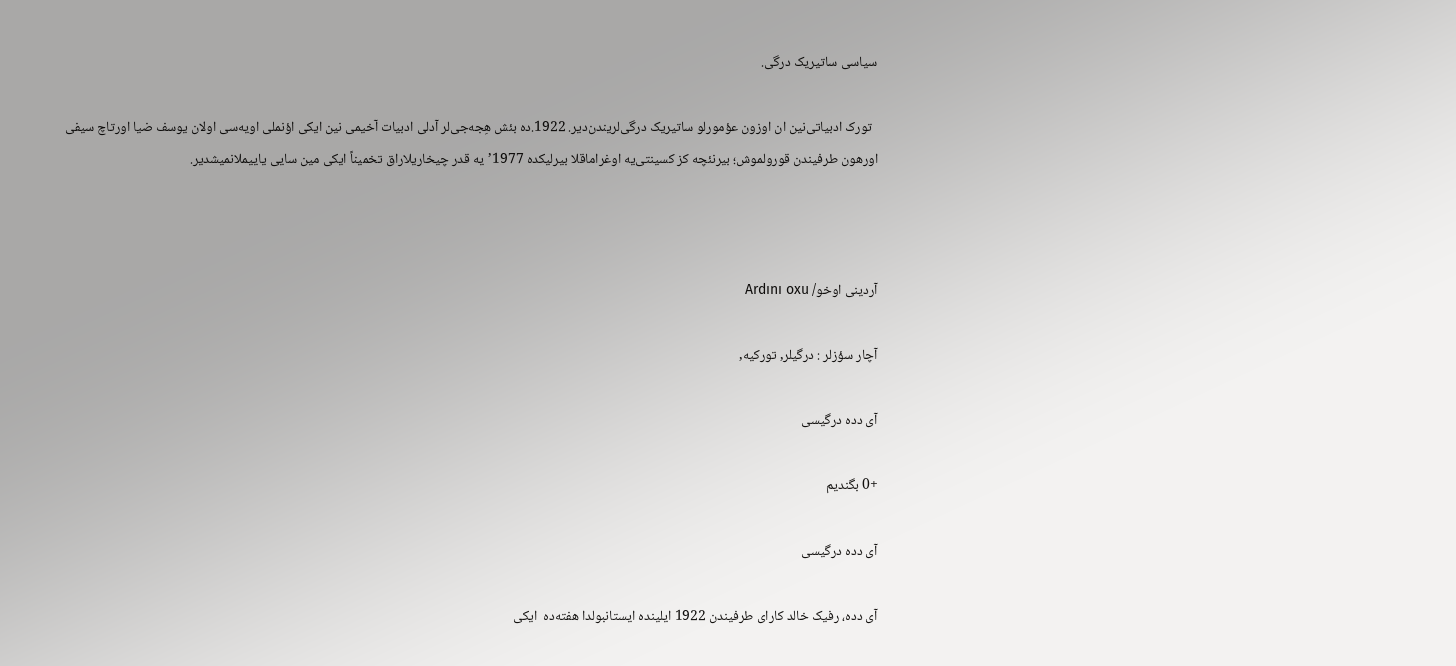سیاسی ساتیریک درگی.

  تورک ادبیاتی‌نین ان اوزون عؤمورلو ساتیریک درگی‌لریندن‌دیر. 1922.ده بئش هِجه‌جی‌لر آدلی ادبیات آخیمی نین ایکی اؤنملی اویه‌سی اولان یوسف ضیا اورتاچ سیفی اورهون طرفیندن قورولموش؛ بیرنئچه کز کسینتی‌یه اوغراماقلا بیرلیکده 1977’یه قدر چیخاریلاراق تخمیناً ایکی مین سایی یاییملانمیشدیر.



آردینی اوخو/ Ardını oxu

آچار سؤزلر : درگیلر, تورکیه,

آی دده درگیسی

+0 بگندیم

آی دده درگیسی

آی دده، رفیک خالد کارای طرفیندن 1922 ایلینده ایستانبولدا هفته‌ده  ایکی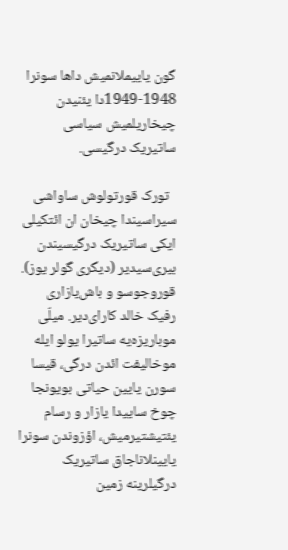گون یاییملانمیش داها سونرا 1948-1949دا یئنیدن چیخاریلمیش سیاسی ساتیریک درگیسی.

  تورک قورتولوش ساواشی  سیراسیندا چیخان ان ائتکیلی ایکی ساتیریک درگیسیندن بیری‌سیدیر (دیگری گولر یوز). قوروجوسو و باش‌یازاری رفیک خالد کارای‌دیر. میلّی موباریزه‌‌یه ساتیرا یولو ایله  موخالیفت ائدن درگی، قیسا سورن یایین حیاتی بویونجا چوخ ساییدا یازار و رسام یئتیشتیرمیش، اؤزوندن سونرا یایینلاناجاق ساتیریک درگیلرینه زمین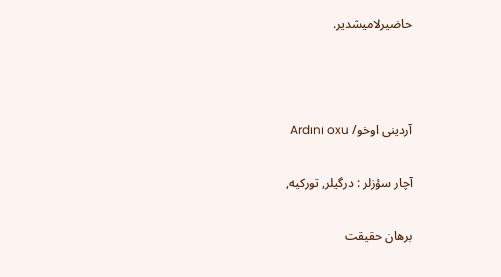حاضیرلامیشدیر.



آردینی اوخو/ Ardını oxu

آچار سؤزلر : درگیلر, تورکیه,

برهان حقیقت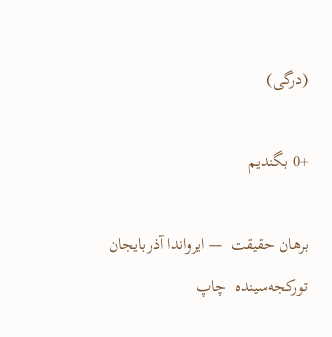(درگی)

+0 بگندیم

برهان حقیقت  — ایرواندا آذربایجان تورکجه‌سینده  چاپ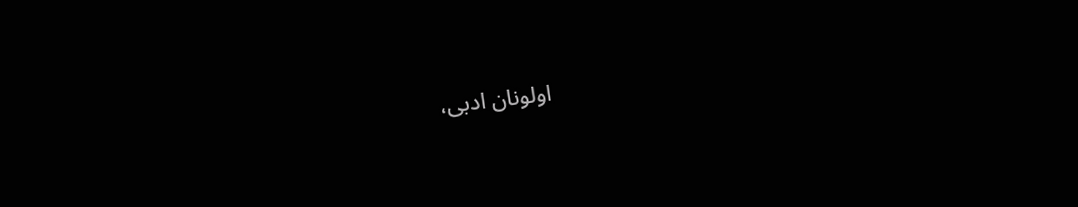اولونان ادبی،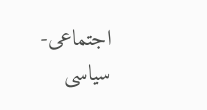اجتماعی-سیاسی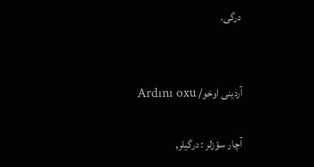درگی.


آردینی اوخو/ Ardını oxu

آچار سؤزلر : درگیلر,